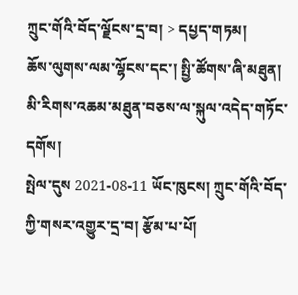ཀྲུང་གོའི་བོད་ལྗོངས་དྲ་བ། > དཔྱད་གཏམ།
ཆོས་ལུགས་ལམ་ལྷོངས་དང་། སྤྱི་ཚོགས་ཞི་མཐུན། མི་རིགས་འཆམ་མཐུན་བཅས་ལ་སྐུལ་འདེད་གཏོང་དགོས།
སྤེལ་དུས 2021-08-11 ཡོང་ཁུངས། ཀྲུང་གོའི་བོད་ཀྱི་གསར་འགྱུར་དྲ་བ། རྩོམ་པ་པོ།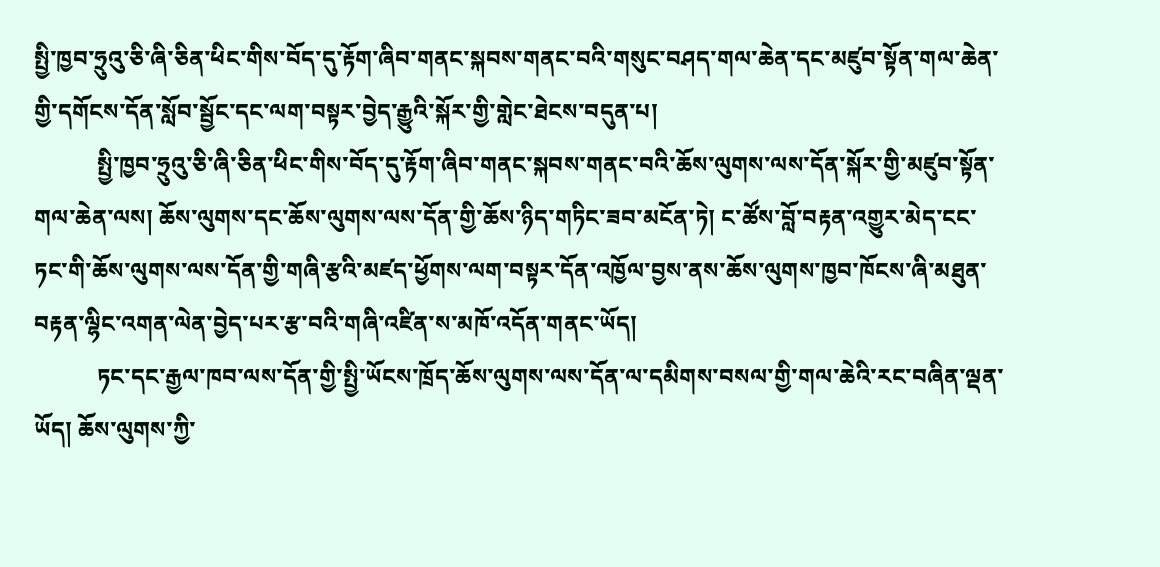སྤྱི་ཁྱབ་ཧྲུའུ་ཅི་ཞི་ཅིན་ཕིང་གིས་བོད་དུ་རྟོག་ཞིབ་གནང་སྐབས་གནང་བའི་གསུང་བཤད་གལ་ཆེན་དང་མཛུབ་སྟོན་གལ་ཆེན་གྱི་དགོངས་དོན་སློབ་སྦྱོང་དང་ལག་བསྟར་བྱེད་རྒྱུའི་སྐོར་གྱི་གླེང་ཐེངས་བདུན་པ།
           སྤྱི་ཁྱབ་ཧྲུའུ་ཅི་ཞི་ཅིན་ཕིང་གིས་བོད་དུ་རྟོག་ཞིབ་གནང་སྐབས་གནང་བའི་ཆོས་ལུགས་ལས་དོན་སྐོར་གྱི་མཛུབ་སྟོན་གལ་ཆེན་ལས། ཆོས་ལུགས་དང་ཆོས་ལུགས་ལས་དོན་གྱི་ཆོས་ཉིད་གཏིང་ཟབ་མངོན་ཏེ། ང་ཚོས་བློ་བརྟན་འགྱུར་མེད་ངང་ཏང་གི་ཆོས་ལུགས་ལས་དོན་གྱི་གཞི་རྩའི་མཛད་ཕྱོགས་ལག་བསྟར་དོན་འཁྱོལ་བྱས་ནས་ཆོས་ལུགས་ཁྱབ་ཁོངས་ཞི་མཐུན་བརྟན་ལྷིང་འགན་ལེན་བྱེད་པར་རྩ་བའི་གཞི་འཛིན་ས་མཁོ་འདོན་གནང་ཡོད།
           ཏང་དང་རྒྱལ་ཁབ་ལས་དོན་གྱི་སྤྱི་ཡོངས་ཁྲོད་ཆོས་ལུགས་ལས་དོན་ལ་དམིགས་བསལ་གྱི་གལ་ཆེའི་རང་བཞིན་ལྡན་ཡོད། ཆོས་ལུགས་ཀྱི་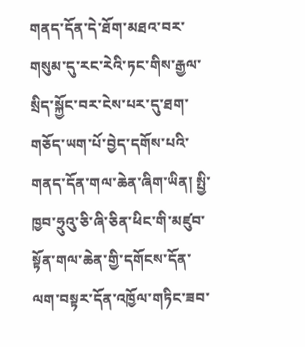གནད་དོན་དེ་ཐོག་མཐའ་བར་གསུམ་དུ་རང་རེའི་ཏང་གིས་རྒྱལ་སྲིད་སྐྱོང་བར་ངེས་པར་དུ་ཐག་གཅོད་ཡག་པོ་བྱེད་དགོས་པའི་གནད་དོན་གལ་ཆེན་ཞིག་ཡིན། སྤྱི་ཁྱབ་ཧྲུའུ་ཅི་ཞི་ཅིན་ཕིང་གི་མཛུབ་སྟོན་གལ་ཆེན་གྱི་དགོངས་དོན་ལག་བསྟར་དོན་འཁྱོལ་གཏིང་ཟབ་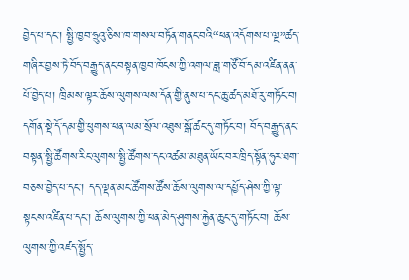བྱེད་པ་དང་། སྤྱི་ཁྱབ་ཧྲུའུ་ཅིས་ཁ་གསལ་བཏོན་གནང་བའི“ཕན་འདོགས་པ་ལྔ”ཚད་གཞིར་བྱས་ཏེ་བོད་བརྒྱུད་ནང་བསྟན་ཁྱབ་ཁོངས་ཀྱི་འགལ་ཟླ་གཙོ་བོ་དམ་འཛིན་ནན་པོ་བྱེད་པ། ཁྲིམས་ལྟར་ཆོས་ལུགས་ལས་དོན་གྱི་ནུས་པ་དང་ཆུ་ཚད་མཐོ་རུ་གཏོང་བ། དགོན་སྡེ་དོ་དམ་གྱི་ཕུགས་ཕན་ལམ་སྲོལ་འཐུས་སྒོ་ཚང་དུ་གཏོང་བ། བོད་བརྒྱུད་ནང་བསྟན་སྤྱི་ཚོགས་རིང་ལུགས་སྤྱི་ཚོགས་དང་འཚམ་མཐུན་ཡོང་བར་ཁྲིད་སྟོན་ཧུར་ཐག་བཅས་བྱེད་པ་དང་། དད་ལྡན་མང་ཚོགས་ཚོས་ཆོས་ལུགས་ལ་དཔྱོད་ཤེས་ཀྱི་ལྟ་སྟངས་འཛིན་པ་དང་། ཆོས་ལུགས་ཀྱི་ཕན་མེད་ཤུགས་རྐྱེན་ཆུང་དུ་གཏོང་བ། ཆོས་ལུགས་ཀྱི་འཛད་སྤྱོད་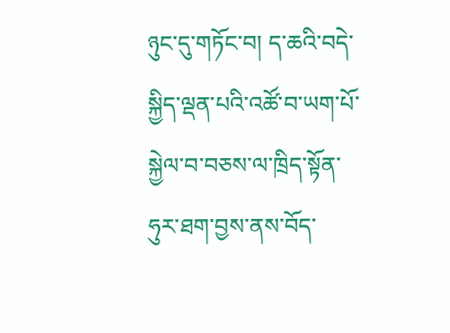ཉུང་དུ་གཏོང་བ། ད་ཆའི་བདེ་སྐྱིད་ལྡན་པའི་འཚོ་བ་ཡག་པོ་སྐྱེལ་བ་བཅས་ལ་ཁྲིད་སྟོན་ཧུར་ཐག་བྱས་ནས་བོད་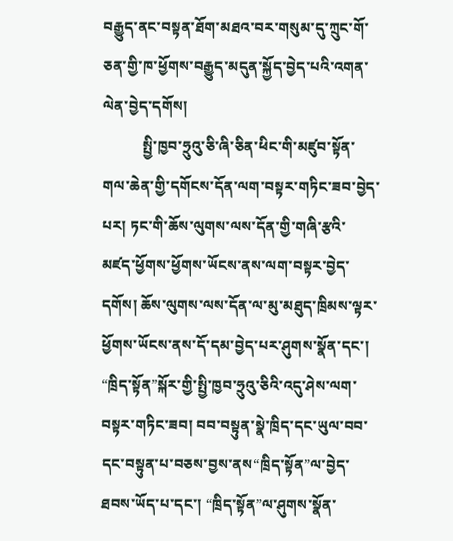བརྒྱུད་ནང་བསྟན་ཐོག་མཐའ་བར་གསུམ་དུ་ཀྲུང་གོ་ཅན་གྱི་ཁ་ཕྱོགས་བརྒྱུད་མདུན་སྐྱོད་བྱེད་པའི་འགན་ལེན་བྱེད་དགོས།
           སྤྱི་ཁྱབ་ཧྲུའུ་ཅི་ཞི་ཅིན་ཕིང་གི་མཛུབ་སྟོན་གལ་ཆེན་གྱི་དགོངས་དོན་ལག་བསྟར་གཏིང་ཟབ་བྱེད་པར། ཏང་གི་ཆོས་ལུགས་ལས་དོན་གྱི་གཞི་རྩའི་མཛད་ཕྱོགས་ཕྱོགས་ཡོངས་ནས་ལག་བསྟར་བྱེད་དགོས། ཆོས་ལུགས་ལས་དོན་ལ་མུ་མཐུད་ཁྲིམས་ལྟར་ཕྱོགས་ཡོངས་ནས་དོ་དམ་བྱེད་པར་ཤུགས་སྣོན་དང་། “ཁྲིད་སྟོན”སྐོར་གྱི་སྤྱི་ཁྱབ་ཧྲུའུ་ཅིའི་འདུ་ཤེས་ལག་བསྟར་གཏིང་ཟབ། བབ་བསྟུན་སྣེ་ཁྲིད་དང་ཡུལ་བབ་དང་བསྟུན་པ་བཅས་བྱས་ནས“ཁྲིད་སྟོན”ལ་བྱེད་ཐབས་ཡོད་པ་དང་། “ཁྲིད་སྟོན”ལ་ཤུགས་སྣོན་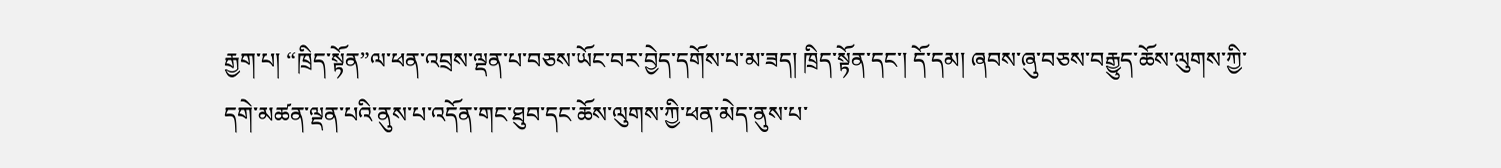རྒྱག་པ། “ཁྲིད་སྟོན”ལ་ཕན་འབྲས་ལྡན་པ་བཅས་ཡོང་བར་བྱེད་དགོས་པ་མ་ཟད། ཁྲིད་སྟོན་དང་། དོ་དམ། ཞབས་ཞུ་བཅས་བརྒྱུད་ཆོས་ལུགས་ཀྱི་དགེ་མཚན་ལྡན་པའི་ནུས་པ་འདོན་གང་ཐུབ་དང་ཆོས་ལུགས་ཀྱི་ཕན་མེད་ནུས་པ་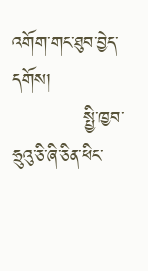འགོག་གང་ཐུབ་བྱེད་དགོས།
           སྤྱི་ཁྱབ་ཧྲུའུ་ཅི་ཞི་ཅིན་ཕིང་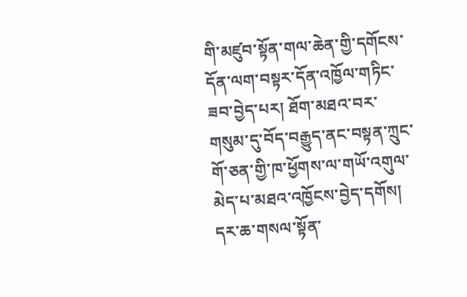གི་མཛུབ་སྟོན་གལ་ཆེན་གྱི་དགོངས་དོན་ལག་བསྟར་དོན་འཁྱོལ་གཏིང་ཟབ་བྱེད་པར། ཐོག་མཐའ་བར་གསུམ་དུ་བོད་བརྒྱུད་ནང་བསྟན་ཀྲུང་གོ་ཅན་གྱི་ཁ་ཕྱོགས་ལ་གཡོ་འགུལ་མེད་པ་མཐའ་འཁྱོངས་བྱེད་དགོས། དར་ཆ་གསལ་སྟོན་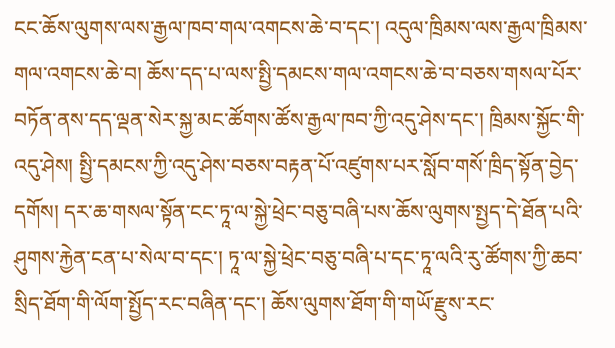ངང་ཆོས་ལུགས་ལས་རྒྱལ་ཁབ་གལ་འགངས་ཆེ་བ་དང་། འདུལ་ཁྲིམས་ལས་རྒྱལ་ཁྲིམས་གལ་འགངས་ཆེ་བ། ཆོས་དད་པ་ལས་སྤྱི་དམངས་གལ་འགངས་ཆེ་བ་བཅས་གསལ་པོར་བཏོན་ནས་དད་ལྡན་སེར་སྐྱ་མང་ཚོགས་ཚོས་རྒྱལ་ཁབ་ཀྱི་འདུ་ཤེས་དང་། ཁྲིམས་སྐྱོང་གི་འདུ་ཤེས། སྤྱི་དམངས་ཀྱི་འདུ་ཤེས་བཅས་བརྟན་པོ་འཛུགས་པར་སློབ་གསོ་ཁྲིད་སྟོན་བྱེད་དགོས། དར་ཆ་གསལ་སྟོན་ངང་ཏཱ་ལ་སྐྱེ་ཕྲེང་བཅུ་བཞི་པས་ཆོས་ལུགས་སྤྱད་དེ་ཐོན་པའི་ཤུགས་རྐྱེན་ངན་པ་སེལ་བ་དང་། ཏཱ་ལ་སྐྱེ་ཕྲེང་བཅུ་བཞི་པ་དང་ཏཱ་ལའི་རུ་ཚོགས་ཀྱི་ཆབ་སྲིད་ཐོག་གི་ལོག་སྤྱོད་རང་བཞིན་དང་། ཆོས་ལུགས་ཐོག་གི་གཡོ་རྫུས་རང་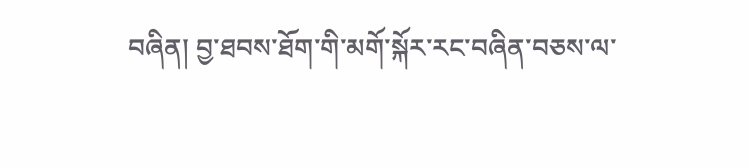བཞིན། བྱ་ཐབས་ཐོག་གི་མགོ་སྐོར་རང་བཞིན་བཅས་ལ་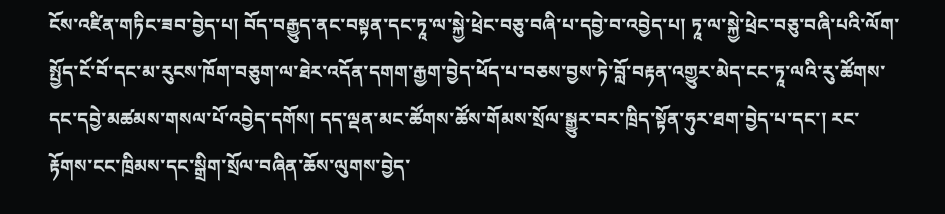ངོས་འཛིན་གཏིང་ཟབ་བྱེད་པ། བོད་བརྒྱུད་ནང་བསྟན་དང་ཏཱ་ལ་སྐྱེ་ཕྲེང་བཅུ་བཞི་པ་དབྱེ་བ་འབྱེད་པ། ཏཱ་ལ་སྐྱེ་ཕྲེང་བཅུ་བཞི་པའི་ལོག་སྤྱོད་ངོ་བོ་དང་མ་རུངས་ཁོག་བཅུག་ལ་ཐེར་འདོན་དགག་རྒྱག་བྱེད་ཕོད་པ་བཅས་བྱས་ཏེ་བློ་བརྟན་འགྱུར་མེད་ངང་ཏཱ་ལའི་རུ་ཚོགས་དང་དབྱེ་མཚམས་གསལ་པོ་འབྱེད་དགོས། དད་ལྡན་མང་ཚོགས་ཚོས་གོམས་སྲོལ་སྒྱུར་བར་ཁྲིད་སྟོན་ཧུར་ཐག་བྱེད་པ་དང་། རང་རྟོགས་ངང་ཁྲིམས་དང་སྒྲིག་སྲོལ་བཞིན་ཆོས་ལུགས་བྱེད་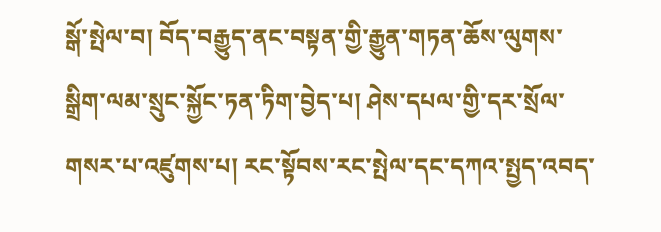སྒོ་སྤེལ་བ། བོད་བརྒྱུད་ནང་བསྟན་གྱི་རྒྱུན་གཏན་ཆོས་ལུགས་སྒྲིག་ལམ་སྲུང་སྐྱོང་ཏན་ཏིག་བྱེད་པ། ཤེས་དཔལ་གྱི་དར་སྲོལ་གསར་པ་འཛུགས་པ། རང་སྟོབས་རང་སྤེལ་དང་དཀའ་སྤྱད་འབད་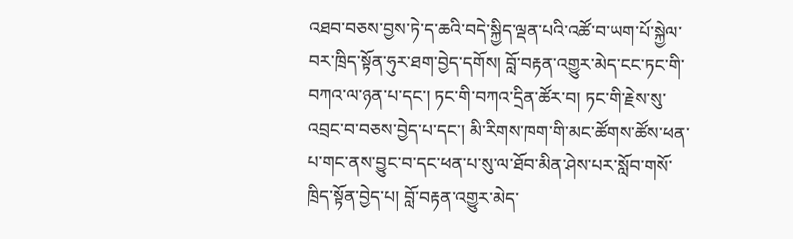འཐབ་བཅས་བྱས་ཏེ་ད་ཆའི་བདེ་སྐྱིད་ལྡན་པའི་འཚོ་བ་ཡག་པོ་སྐྱེལ་བར་ཁྲིད་སྟོན་ཧུར་ཐག་བྱེད་དགོས། བློ་བརྟན་འགྱུར་མེད་ངང་ཏང་གི་བཀའ་ལ་ཉན་པ་དང་། ཏང་གི་བཀའ་དྲིན་ཚོར་བ། ཏང་གི་རྗེས་སུ་འབྲང་བ་བཅས་བྱེད་པ་དང་། མི་རིགས་ཁག་གི་མང་ཚོགས་ཚོས་ཕན་པ་གང་ནས་བྱུང་བ་དང་ཕན་པ་སུ་ལ་ཐོབ་མིན་ཤེས་པར་སློབ་གསོ་ཁྲིད་སྟོན་བྱེད་པ། བློ་བརྟན་འགྱུར་མེད་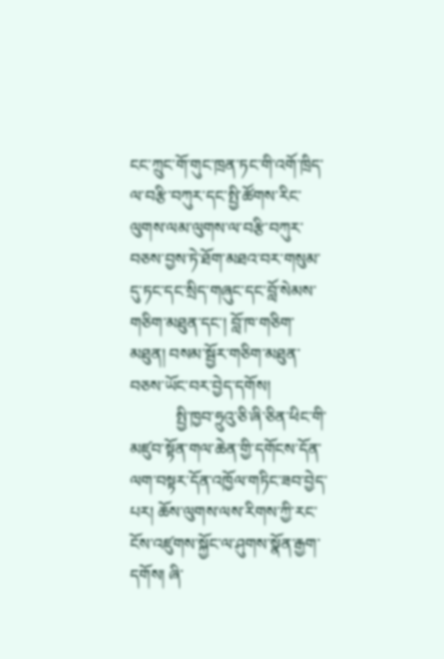ངང་ཀྲུང་གོ་གུང་ཁྲན་ཏང་གི་འགོ་ཁྲིད་ལ་བརྩི་བཀུར་དང་སྤྱི་ཚོགས་རིང་ལུགས་ལམ་ལུགས་ལ་བརྩི་བཀུར་བཅས་བྱས་ཏེ་ཐོག་མཐའ་བར་གསུམ་དུ་ཏང་དང་སྲིད་གཞུང་དང་བློ་སེམས་གཅིག་མཐུན་དང་། བློ་ཁ་གཅིག་མཐུན། བསམ་སྦྱོར་གཅིག་མཐུན་བཅས་ཡོང་བར་བྱེད་དགོས།
           སྤྱི་ཁྱབ་ཧྲུའུ་ཅི་ཞི་ཅིན་ཕིང་གི་མཛུབ་སྟོན་གལ་ཆེན་གྱི་དགོངས་དོན་ལག་བསྟར་དོན་འཁྱོལ་གཏིང་ཟབ་བྱེད་པར། ཆོས་ལུགས་ལས་རིགས་ཀྱི་རང་ངོས་འཛུགས་སྐྱོང་ལ་ཤུགས་སྣོན་རྒྱག་དགོས། ཞི་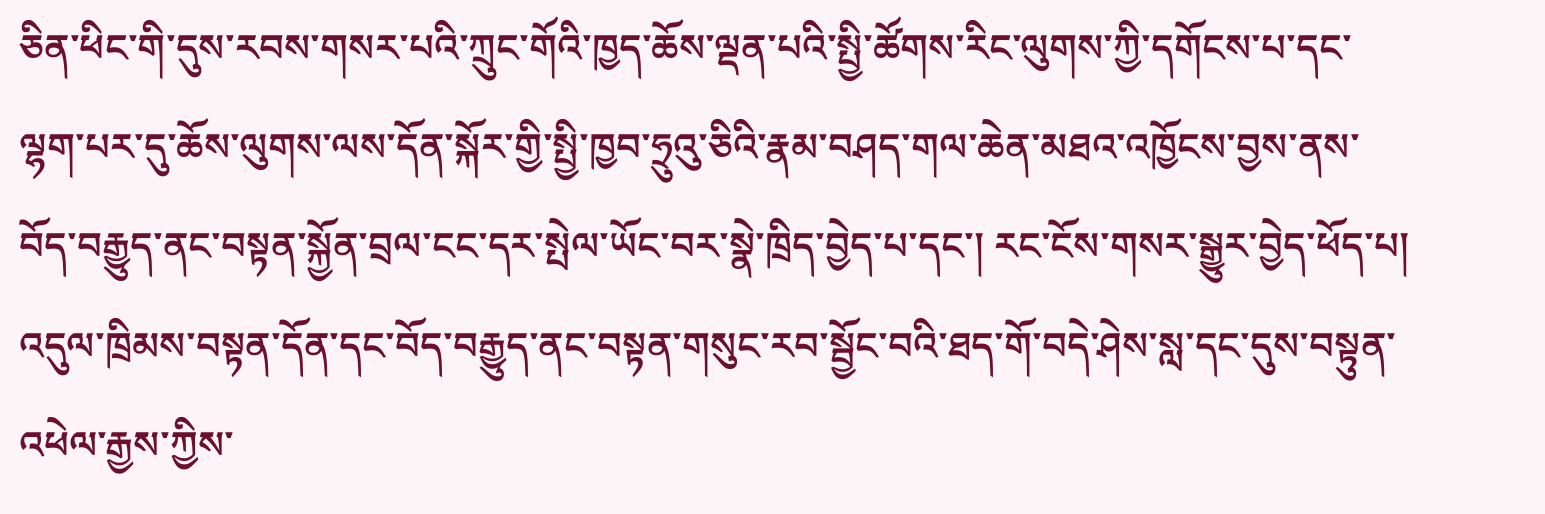ཅིན་ཕིང་གི་དུས་རབས་གསར་པའི་ཀྲུང་གོའི་ཁྱད་ཆོས་ལྡན་པའི་སྤྱི་ཚོགས་རིང་ལུགས་ཀྱི་དགོངས་པ་དང་ལྷག་པར་དུ་ཆོས་ལུགས་ལས་དོན་སྐོར་གྱི་སྤྱི་ཁྱབ་ཧྲུའུ་ཅིའི་རྣམ་བཤད་གལ་ཆེན་མཐའ་འཁྱོངས་བྱས་ནས་བོད་བརྒྱུད་ནང་བསྟན་སྐྱོན་བྲལ་ངང་དར་སྤེལ་ཡོང་བར་སྣེ་ཁྲིད་བྱེད་པ་དང་། རང་ངོས་གསར་སྒྱུར་བྱེད་ཕོད་པ། འདུལ་ཁྲིམས་བསྟན་དོན་དང་བོད་བརྒྱུད་ནང་བསྟན་གསུང་རབ་སྦྱོང་བའི་ཐད་གོ་བདེ་ཤེས་སླ་དང་དུས་བསྟུན་འཕེལ་རྒྱས་ཀྱིས་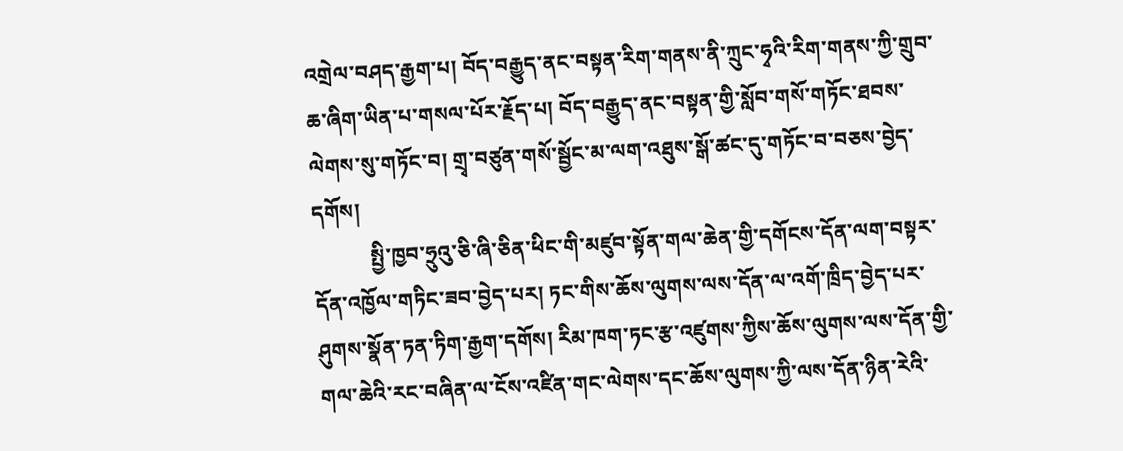འགྲེལ་བཤད་རྒྱག་པ། བོད་བརྒྱུད་ནང་བསྟན་རིག་གནས་ནི་ཀྲུང་ཧྭའི་རིག་གནས་ཀྱི་གྲུབ་ཆ་ཞིག་ཡིན་པ་གསལ་པོར་རྗོད་པ། བོད་བརྒྱུད་ནང་བསྟན་གྱི་སློབ་གསོ་གཏོང་ཐབས་ལེགས་སུ་གཏོང་བ། གྲྭ་བཙུན་གསོ་སྦྱོང་མ་ལག་འཐུས་སྒོ་ཚང་དུ་གཏོང་བ་བཅས་བྱེད་དགོས།
           སྤྱི་ཁྱབ་ཧྲུའུ་ཅི་ཞི་ཅིན་ཕིང་གི་མཛུབ་སྟོན་གལ་ཆེན་གྱི་དགོངས་དོན་ལག་བསྟར་དོན་འཁྱོལ་གཏིང་ཟབ་བྱེད་པར། ཏང་གིས་ཆོས་ལུགས་ལས་དོན་ལ་འགོ་ཁྲིད་བྱེད་པར་ཤུགས་སྣོན་ཏན་ཏིག་རྒྱག་དགོས། རིམ་ཁག་ཏང་རྩ་འཛུགས་ཀྱིས་ཆོས་ལུགས་ལས་དོན་གྱི་གལ་ཆེའི་རང་བཞིན་ལ་ངོས་འཛིན་གང་ལེགས་དང་ཆོས་ལུགས་ཀྱི་ལས་དོན་ཉིན་རེའི་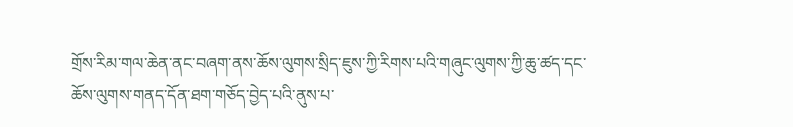གྲོས་རིམ་གལ་ཆེན་ནང་བཞག་ནས་ཆོས་ལུགས་སྲིད་ཇུས་ཀྱི་རིགས་པའི་གཞུང་ལུགས་ཀྱི་ཆུ་ཚད་དང་ཆོས་ལུགས་གནད་དོན་ཐག་གཅོད་བྱེད་པའི་ནུས་པ་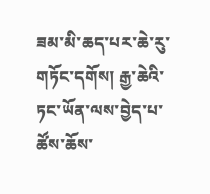ཟམ་མི་ཆད་པར་ཆེ་རུ་གཏོང་དགོས། རྒྱ་ཆེའི་ཏང་ཡོན་ལས་བྱེད་པ་ཚོས་ཆོས་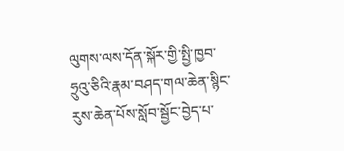ལུགས་ལས་དོན་སྐོར་གྱི་སྤྱི་ཁྱབ་ཧྲུའུ་ཅིའི་རྣམ་བཤད་གལ་ཆེན་སྙིང་རུས་ཆེན་པོས་སློབ་སྦྱོང་བྱེད་པ་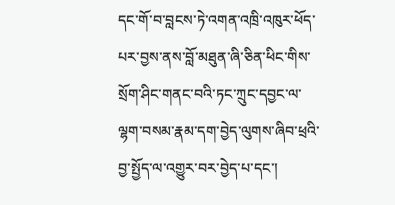དང་གོ་བ་བླངས་ཏེ་འགན་འཁྲི་འཁུར་ཕོད་པར་བྱས་ནས་བློ་མཐུན་ཞི་ཅིན་ཕིང་གིས་སྲོག་ཤིང་གནང་བའི་ཏང་ཀྲུང་དབྱང་ལ་ལྷག་བསམ་རྣམ་དག་བྱེད་ལུགས་ཞིབ་ཕྲའི་བྱ་སྤྱོད་ལ་འགྱུར་བར་བྱེད་པ་དང་།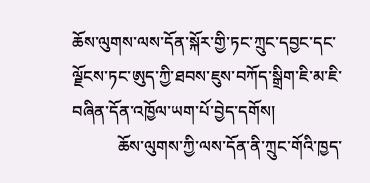ཆོས་ལུགས་ལས་དོན་སྐོར་གྱི་ཏང་ཀྲུང་དབྱང་དང་ལྗོངས་ཏང་ཨུད་ཀྱི་ཐབས་ཇུས་བཀོད་སྒྲིག་ཇི་མ་ཇི་བཞིན་དོན་འཁྱོལ་ཡག་པོ་བྱེད་དགོས།
           ཆོས་ལུགས་ཀྱི་ལས་དོན་ནི་ཀྲུང་གོའི་ཁྱད་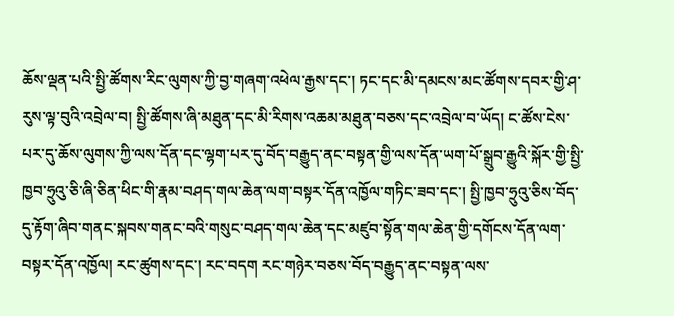ཆོས་ལྡན་པའི་སྤྱི་ཚོགས་རིང་ལུགས་ཀྱི་བྱ་གཞག་འཕེལ་རྒྱས་དང་། ཏང་དང་མི་དམངས་མང་ཚོགས་དབར་གྱི་ཤ་རུས་ལྟ་བུའི་འབྲེལ་བ། སྤྱི་ཚོགས་ཞི་མཐུན་དང་མི་རིགས་འཆམ་མཐུན་བཅས་དང་འབྲེལ་བ་ཡོད། ང་ཚོས་ངེས་པར་དུ་ཆོས་ལུགས་ཀྱི་ལས་དོན་དང་ལྷག་པར་དུ་བོད་བརྒྱུད་ནང་བསྟན་གྱི་ལས་དོན་ཡག་པོ་སྒྲུབ་རྒྱུའི་སྐོར་གྱི་སྤྱི་ཁྱབ་ཧྲུའུ་ཅི་ཞི་ཅིན་ཕིང་གི་རྣམ་བཤད་གལ་ཆེན་ལག་བསྟར་དོན་འཁྱོལ་གཏིང་ཟབ་དང་། སྤྱི་ཁྱབ་ཧྲུའུ་ཅིས་བོད་དུ་རྟོག་ཞིབ་གནང་སྐབས་གནང་བའི་གསུང་བཤད་གལ་ཆེན་དང་མཛུབ་སྟོན་གལ་ཆེན་གྱི་དགོངས་དོན་ལག་བསྟར་དོན་འཁྱོལ། རང་ཚུགས་དང་། རང་བདག རང་གཉེར་བཅས་བོད་བརྒྱུད་ནང་བསྟན་ལས་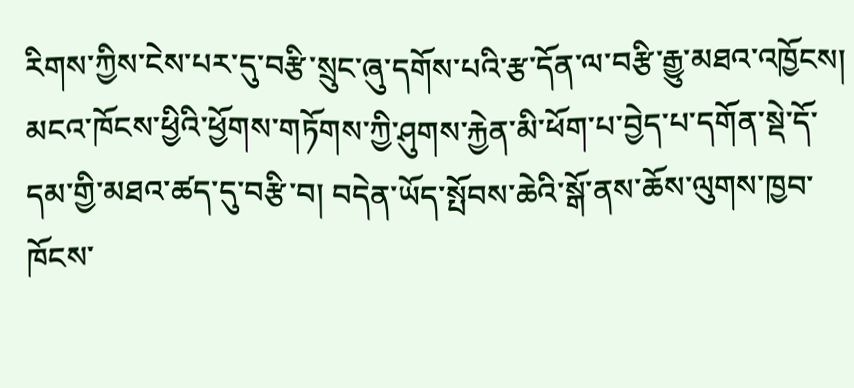རིགས་ཀྱིས་ངེས་པར་དུ་བརྩི་སྲུང་ཞུ་དགོས་པའི་རྩ་དོན་ལ་བརྩི་རྒྱུ་མཐའ་འཁྱོངས། མངའ་ཁོངས་ཕྱིའི་ཕྱོགས་གཏོགས་ཀྱི་ཤུགས་རྐྱེན་མི་ཕོག་པ་བྱེད་པ་དགོན་སྡེ་དོ་དམ་གྱི་མཐའ་ཚད་དུ་བརྩི་བ། བདེན་ཡོད་སྤོབས་ཆེའི་སྒོ་ནས་ཆོས་ལུགས་ཁྱབ་ཁོངས་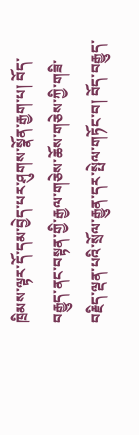ཁྲིམས་ལྟར་དོ་དམ་བྱེད་པར་ཤུགས་སྣོན་རྒྱག་པ། བོད་བརྒྱུད་ནང་བསྟན་གྱི་རྒྱལ་གཅེས་ཆོས་གཅེས་ཀྱི་གཟི་བརྗིད་ལྡན་པའི་སྲོལ་རྒྱུན་དར་སྤེལ་གཏོང་བ། བོད་བརྒྱུད་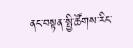ནང་བསྟན་སྤྱི་ཚོགས་རིང་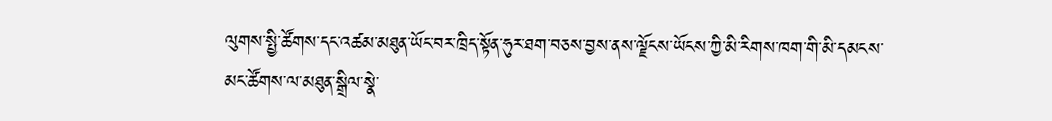ལུགས་སྤྱི་ཚོགས་དང་འཚམ་མཐུན་ཡོང་བར་ཁྲིད་སྟོན་ཧུར་ཐག་བཅས་བྱས་ནས་ལྗོངས་ཡོངས་ཀྱི་མི་རིགས་ཁག་གི་མི་དམངས་མང་ཚོགས་ལ་མཐུན་སྒྲིལ་སྣེ་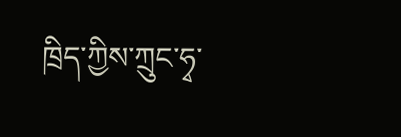ཁྲིད་ཀྱིས་ཀྲུང་ཧྭ་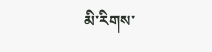མི་རིགས་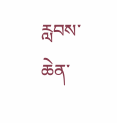རླབས་ཆེན་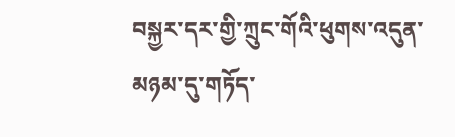བསྐྱར་དར་གྱི་ཀྲུང་གོའི་ཕུགས་འདུན་མཉམ་དུ་གཏོད་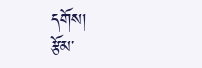དགོས།
རྩོམ་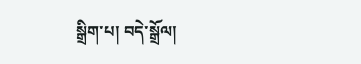སྒྲིག་པ། བདེ་སྒྲོལ།